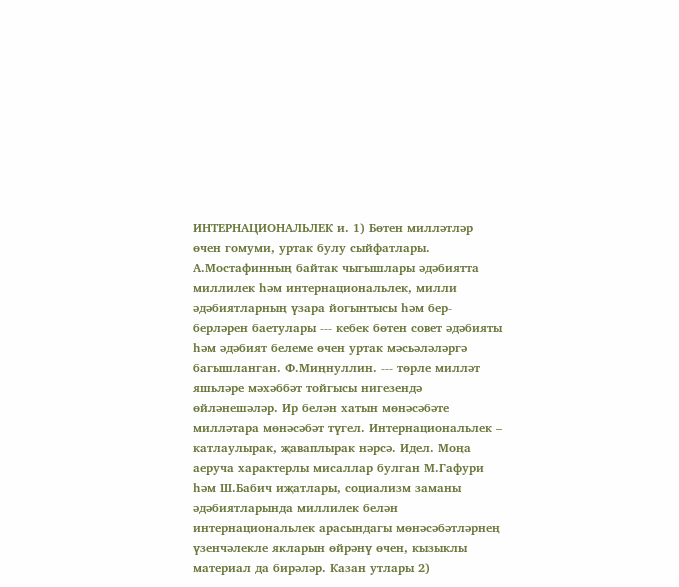ИНТЕРНАЦИОНАЛЬЛЕК и. 1) Бөтен милләтләр өчен гомуми, уртак булу сыйфатлары. А.Мостафинның байтак чыгышлары әдәбиятта миллилек һәм интернациональлек, милли әдәбиятларның үзара йогынтысы һәм бер-берләрен баетулары --- кебек бөтен совет әдәбияты һәм әдәбият белеме өчен уртак мәсьәләләргә багышланган. Ф.Миңнуллин. --- төрле милләт яшьләре мәхәббәт тойгысы нигезендә өйләнешәләр. Ир белән хатын мөнәсәбәте милләтара мөнәсәбәт түгел. Интернациональлек – катлаулырак, җаваплырак нәрсә. Идел. Моңа аеруча характерлы мисаллар булган М.Гафури һәм Ш.Бабич иҗатлары, социализм заманы әдәбиятларында миллилек белән интернациональлек арасындагы мөнәсәбәтләрнең үзенчәлекле якларын өйрәнү өчен, кызыклы материал да бирәләр. Казан утлары 2)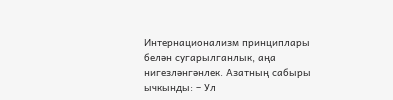Интернационализм принциплары белән сугарылганлык, аңа нигезләнгәнлек. Азатның сабыры ычкынды: – Ул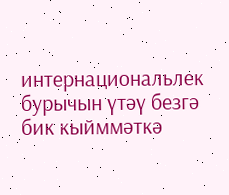интернациональлек бурычын үтәү безгә бик кыйммәткә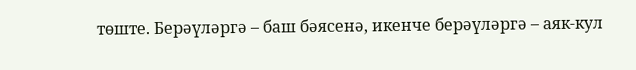төште. Берәүләргә – баш бәясенә, икенче берәүләргә – аяк-кул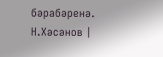бәрабәренә. Н.Хәсәнов |